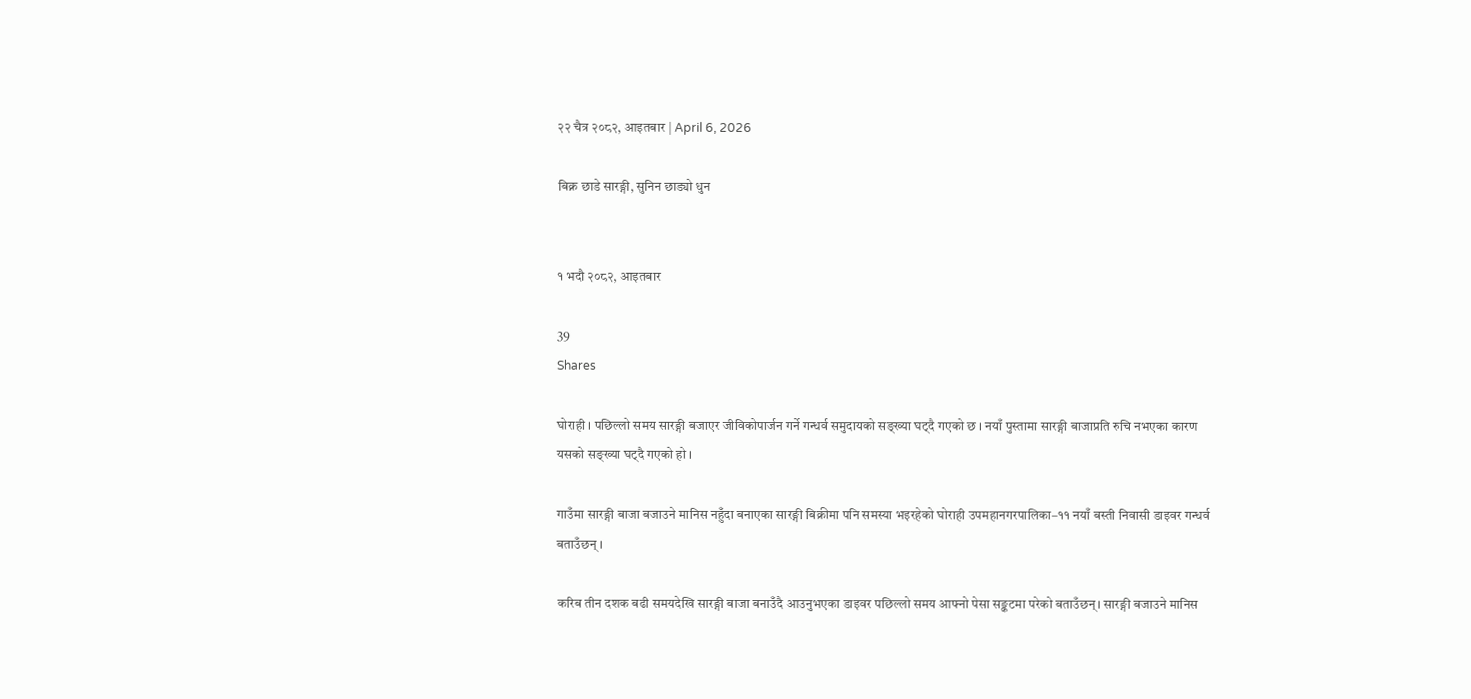२२ चैत्र २०८२, आइतबार | April 6, 2026

बिक्न छाडे सारङ्गी, सुनिन छाड्यो धुन


१ भदौ २०८२, आइतबार

39
Shares

घोराही । पछिल्लो समय सारङ्गी बजाएर जीविकोपार्जन गर्ने गन्धर्व समुदायको सङ्ख्या घट्दै गएको छ । नयाँ पुस्तामा सारङ्गी बाजाप्रति रुचि नभएका कारण यसको सङ्ख्या घट्दै गएको हो ।

गाउँमा सारङ्गी बाजा बजाउने मानिस नहुँदा बनाएका सारङ्गी बिक्रीमा पनि समस्या भइरहेको घोराही उपमहानगरपालिका–११ नयाँ बस्ती निवासी डाइवर गन्धर्व बताउँछन् ।

करिब तीन दशक बढी समयदेखि सारङ्गी बाजा बनाउँदै आउनुभएका डाइवर पछिल्लो समय आफ्नो पेसा सङ्कटमा परेको बताउँछन्। सारङ्गी बजाउने मानिस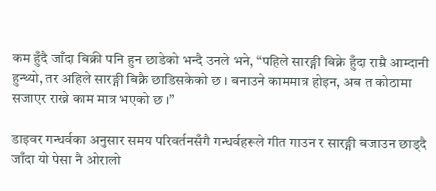कम हुँदै जाँदा बिक्री पनि हुन छाडेको भन्दै उनले भने, “पहिले सारङ्गी बिक्ने हुँदा राम्रै आम्दानी हुन्थ्यो, तर अहिले सारङ्गी बिक्नै छाडिसकेको छ । बनाउने काममात्र होइन, अब त कोठामा सजाएर राख्ने काम मात्र भएको छ ।”

डाइवर गन्धर्वका अनुसार समय परिवर्तनसँगै गन्धर्वहरूले गीत गाउन र सारङ्गी बजाउन छाड्दै जाँदा यो पेसा नै ओरालो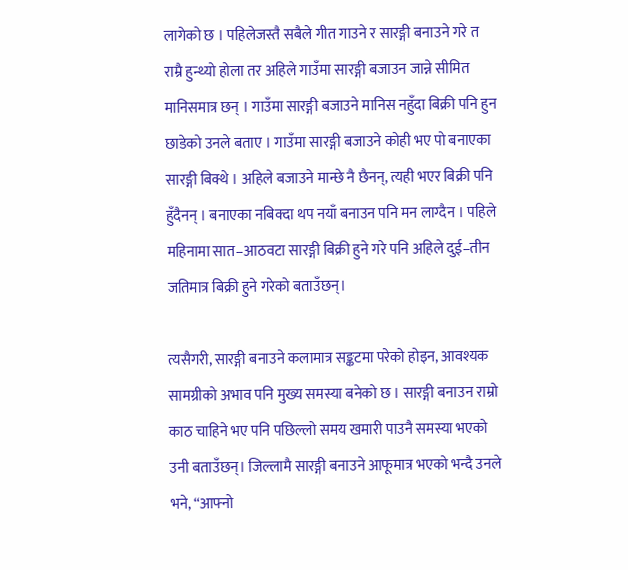लागेको छ । पहिलेजस्तै सबैले गीत गाउने र सारङ्गी बनाउने गरे त राम्रै हुन्थ्यो होला तर अहिले गाउँमा सारङ्गी बजाउन जान्ने सीमित मानिसमात्र छन् । गाउँमा सारङ्गी बजाउने मानिस नहुँदा बिक्री पनि हुन छाडेको उनले बताए । गाउँमा सारङ्गी बजाउने कोही भए पो बनाएका सारङ्गी बिक्थे । अहिले बजाउने मान्छे नै छैनन्, त्यही भएर बिक्री पनि हुँदैनन् । बनाएका नबिक्दा थप नयाँ बनाउन पनि मन लाग्दैन । पहिले महिनामा सात–आठवटा सारङ्गी बिक्री हुने गरे पनि अहिले दुई–तीन जतिमात्र बिक्री हुने गरेको बताउँछन्।

त्यसैगरी, सारङ्गी बनाउने कलामात्र सङ्कटमा परेको होइन, आवश्यक सामग्रीको अभाव पनि मुख्य समस्या बनेको छ । सारङ्गी बनाउन राम्रो काठ चाहिने भए पनि पछिल्लो समय खमारी पाउनै समस्या भएको उनी बताउँछन्। जिल्लामै सारङ्गी बनाउने आफूमात्र भएको भन्दै उनले भने, “आफ्नो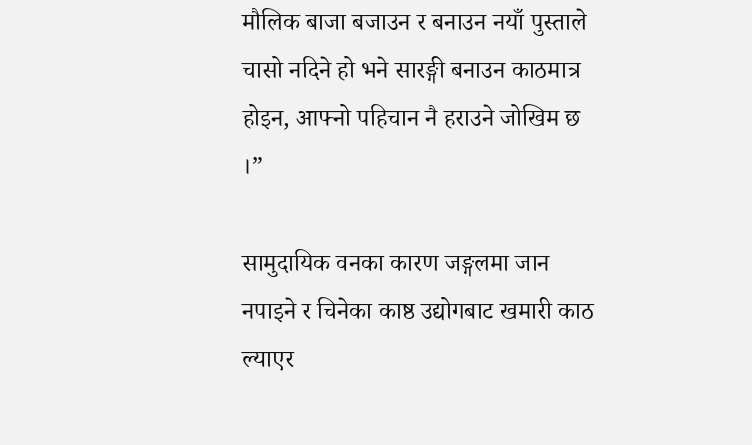मौलिक बाजा बजाउन र बनाउन नयाँ पुस्ताले चासो नदिने हो भने सारङ्गी बनाउन काठमात्र होइन, आफ्नो पहिचान नै हराउने जोखिम छ ।”

सामुदायिक वनका कारण जङ्गलमा जान नपाइने र चिनेका काष्ठ उद्योगबाट खमारी काठ ल्याएर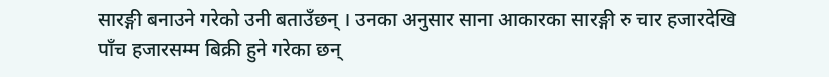सारङ्गी बनाउने गरेको उनी बताउँछन् । उनका अनुसार साना आकारका सारङ्गी रु चार हजारदेखि पाँच हजारसम्म बिक्री हुने गरेका छन्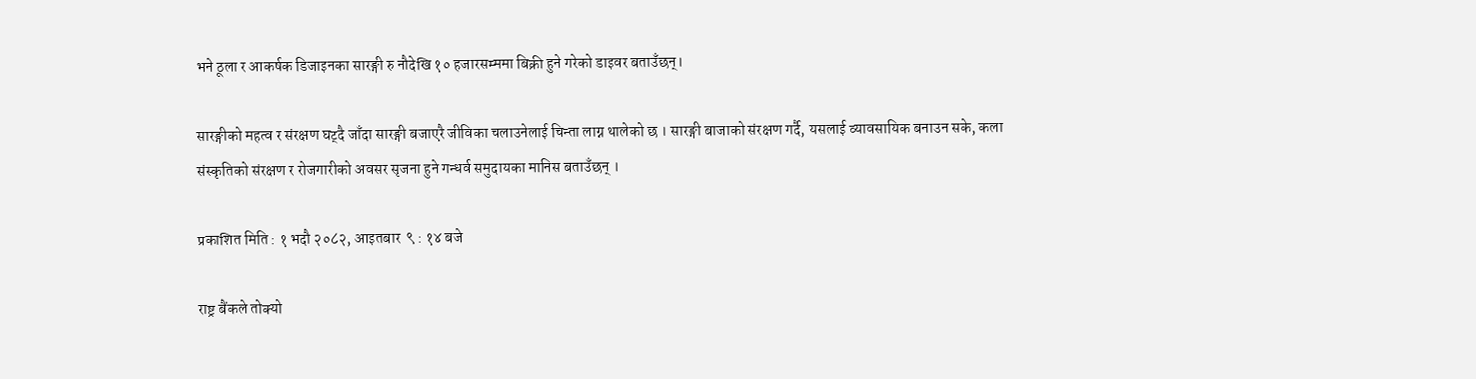भने ठूला र आकर्षक डिजाइनका सारङ्गी रु नौदेखि १० हजारसम्ममा बिक्री हुने गरेको डाइवर बताउँछन्।

सारङ्गीको महत्व र संरक्षण घट्दै जाँदा सारङ्गी बजाएरै जीविका चलाउनेलाई चिन्ता लाग्न थालेको छ । सारङ्गी बाजाको संरक्षण गर्दै, यसलाई व्यावसायिक बनाउन सके, कला संस्कृतिको संरक्षण र रोजगारीको अवसर सृजना हुने गन्धर्व समुदायका मानिस बताउँछन् ।

प्रकाशित मिति : १ भदौ २०८२, आइतबार  ९ : १४ बजे

राष्ट्र बैंकले तोक्यो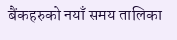बैंकहरुको नयाँ समय तालिका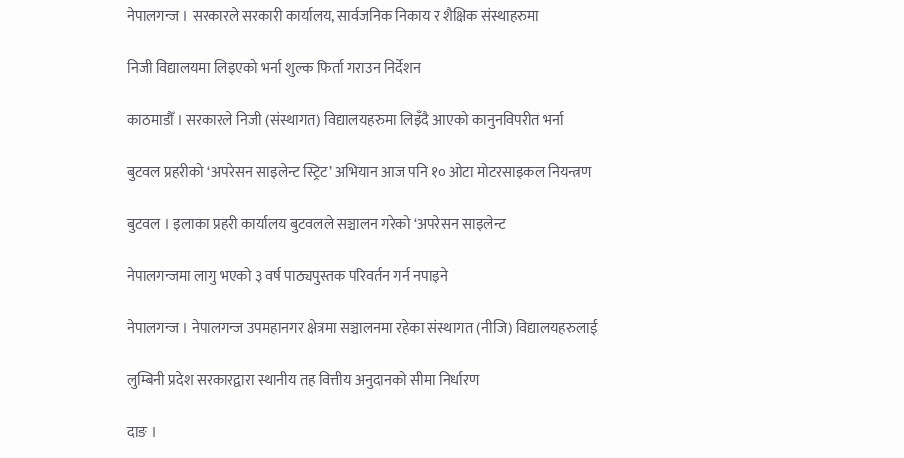नेपालगन्ज । सरकारले सरकारी कार्यालय, सार्वजनिक निकाय र शैक्षिक संस्थाहरुमा

निजी विद्यालयमा लिइएको भर्ना शुल्क फिर्ता गराउन निर्देशन

काठमाडौँ । सरकारले निजी (संस्थागत) विद्यालयहरुमा लिइँदै आएको कानुनविपरीत भर्ना

बुटवल प्रहरीको ‘अपरेसन साइलेन्ट स्ट्रिट’ अभियान आज पनि १० ओटा मोटरसाइकल नियन्त्रण

बुटवल । इलाका प्रहरी कार्यालय बुटवलले सञ्चालन गरेको ‘अपरेसन साइलेन्ट

नेपालगन्जमा लागु भएको ३ वर्ष पाठ्यपुस्तक परिवर्तन गर्न नपाइने

नेपालगन्ज । नेपालगन्ज उपमहानगर क्षेत्रमा सञ्चालनमा रहेका संस्थागत (नीजि) विद्यालयहरुलाई

लुम्बिनी प्रदेश सरकारद्वारा स्थानीय तह वित्तीय अनुदानको सीमा निर्धारण

दाङ ।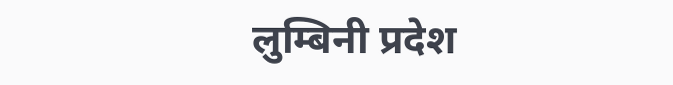लुम्बिनी प्रदेश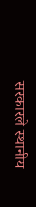सरकारले स्थानीय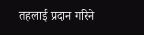तहलाई प्रदान गरिने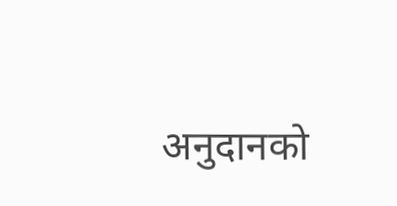अनुदानको